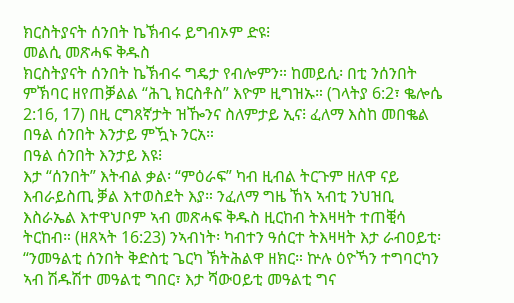ክርስትያናት ሰንበት ኬኽብሩ ይግብኦም ድዩ፧
መልሲ መጽሓፍ ቅዱስ
ክርስትያናት ሰንበት ኬኽብሩ ግዴታ የብሎምን። ከመይሲ፡ በቲ ንሰንበት ምኽባር ዘየጠቓልል “ሕጊ ክርስቶስ” እዮም ዚግዝኡ። (ገላትያ 6:2፣ ቈሎሴ 2:16, 17) በዚ ርግጸኛታት ዝዀንና ስለምታይ ኢና፧ ፈለማ እስከ መበቈል በዓል ሰንበት እንታይ ምዃኑ ንርአ።
በዓል ሰንበት እንታይ እዩ፧
እታ “ሰንበት” እትብል ቃል፡ “ምዕራፍ” ካብ ዚብል ትርጉም ዘለዋ ናይ እብራይስጢ ቓል እተወስደት እያ። ንፈለማ ግዜ ኸኣ ኣብቲ ንህዝቢ እስራኤል እተዋህቦም ኣብ መጽሓፍ ቅዱስ ዚርከብ ትእዛዛት ተጠቒሳ ትርከብ። (ዘጸኣት 16:23) ንኣብነት፡ ካብተን ዓሰርተ ትእዛዛት እታ ራብዐይቲ፡ “ንመዓልቲ ሰንበት ቅድስቲ ጌርካ ኽትሕልዋ ዘክር። ኵሉ ዕዮኻን ተግባርካን ኣብ ሽዱሽተ መዓልቲ ግበር፣ እታ ሻውዐይቲ መዓልቲ ግና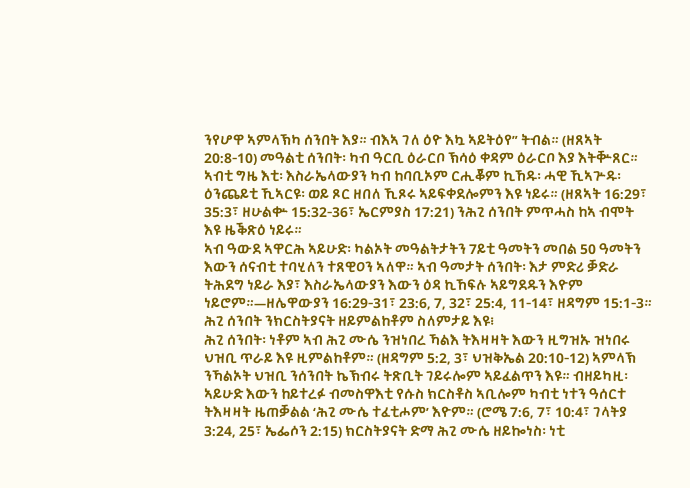ንየሆዋ ኣምላኽካ ሰንበት እያ። ብእኣ ገለ ዕዮ እኳ ኣይትዕየ” ትብል። (ዘጸኣት 20:8-10) መዓልቲ ሰንበት፡ ካብ ዓርቢ ዕራርቦ ኽሳዕ ቀዳም ዕራርቦ እያ እትቝጸር። ኣብቲ ግዜ እቲ፡ እስራኤላውያን ካብ ከባቢኦም ርሒቖም ኪኸዱ፡ ሓዊ ኺኣጕዱ፡ ዕንጨይቲ ኺኣርዩ፡ ወይ ጾር ዘበለ ኺጾሩ ኣይፍቀደሎምን እዩ ነይሩ። (ዘጸኣት 16:29፣ 35:3፣ ዘሁልቍ 15:32-36፣ ኤርምያስ 17:21) ንሕጊ ሰንበት ምጥሓስ ከኣ ብሞት እዩ ዜቕጽዕ ነይሩ።
ኣብ ዓውደ ኣዋርሕ ኣይሁድ፡ ካልኦት መዓልትታትን 7ይቲ ዓመትን መበል 50 ዓመትን እውን ሰናብቲ ተባሂለን ተጸዊዐን ኣለዋ። ኣብ ዓመታት ሰንበት፡ እታ ምድሪ ቓድራ ትሕደግ ነይራ እያ፣ እስራኤላውያን እውን ዕዳ ኪኸፍሉ ኣይግደዱን እዮም ነይሮም።—ዘሌዋውያን 16:29-31፣ 23:6, 7, 32፣ 25:4, 11-14፣ ዘዳግም 15:1-3።
ሕጊ ሰንበት ንክርስትያናት ዘይምልከቶም ስለምታይ እዩ፧
ሕጊ ሰንበት፡ ነቶም ኣብ ሕጊ ሙሴ ንዝነበረ ኻልእ ትእዛዛት እውን ዚግዝኡ ዝነበሩ ህዝቢ ጥራይ እዩ ዚምልከቶም። (ዘዳግም 5:2, 3፣ ህዝቅኤል 20:10-12) ኣምላኽ ንኻልኦት ህዝቢ ንሰንበት ኬኽብሩ ትጽቢት ገይሩሎም ኣይፈልጥን እዩ። ብዘይካዚ፡ ኣይሁድ እውን ከይተረፉ ብመስዋእቲ የሱስ ክርስቶስ ኣቢሎም ካብቲ ነተን ዓሰርተ ትእዛዛት ዜጠቓልል ‘ሕጊ ሙሴ ተፈቲሖም’ እዮም። (ሮሜ 7:6, 7፣ 10:4፣ ገላትያ 3:24, 25፣ ኤፌሶን 2:15) ክርስትያናት ድማ ሕጊ ሙሴ ዘይኰነስ፡ ነቲ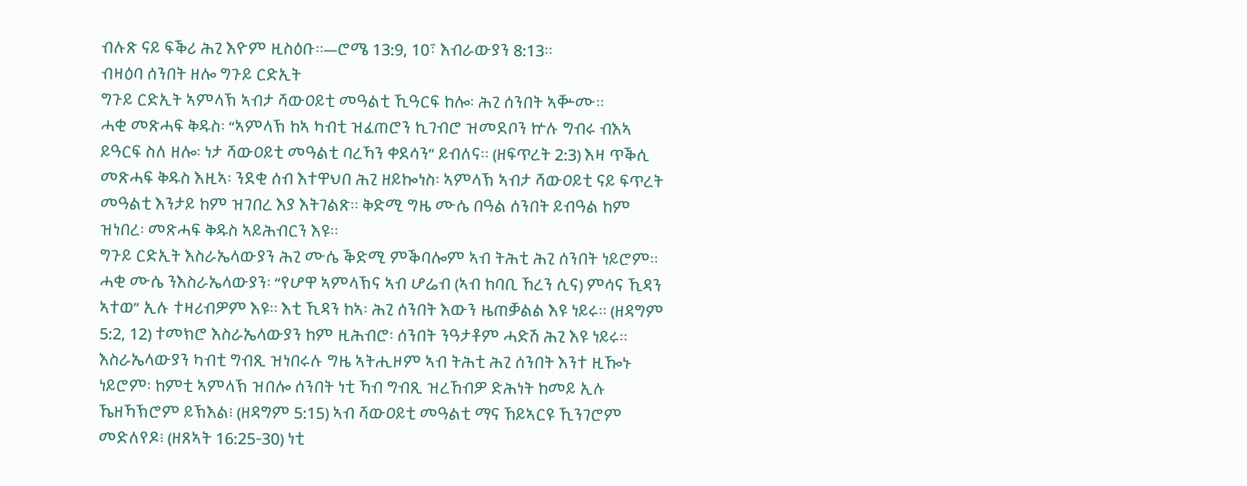ብሉጽ ናይ ፍቕሪ ሕጊ እዮም ዚስዕቡ።—ሮሜ 13:9, 10፣ እብራውያን 8:13።
ብዛዕባ ሰንበት ዘሎ ግጉይ ርድኢት
ግጉይ ርድኢት ኣምላኽ ኣብታ ሻውዐይቲ መዓልቲ ኺዓርፍ ከሎ፡ ሕጊ ሰንበት ኣቝሙ።
ሓቂ መጽሓፍ ቅዱስ፡ “ኣምላኽ ከኣ ካብቲ ዝፈጠሮን ኪገብሮ ዝመደቦን ኵሉ ግብሩ ብእኣ ይዓርፍ ስለ ዘሎ፡ ነታ ሻውዐይቲ መዓልቲ ባረኻን ቀደሳን” ይብለና። (ዘፍጥረት 2:3) እዛ ጥቕሲ መጽሓፍ ቅዱስ እዚኣ፡ ንደቂ ሰብ እተዋህበ ሕጊ ዘይኰነስ፡ ኣምላኽ ኣብታ ሻውዐይቲ ናይ ፍጥረት መዓልቲ እንታይ ከም ዝገበረ እያ እትገልጽ። ቅድሚ ግዜ ሙሴ በዓል ሰንበት ይብዓል ከም ዝነበረ፡ መጽሓፍ ቅዱስ ኣይሕብርን እዩ።
ግጉይ ርድኢት እስራኤላውያን ሕጊ ሙሴ ቕድሚ ምቕባሎም ኣብ ትሕቲ ሕጊ ሰንበት ነይሮም።
ሓቂ ሙሴ ንእስራኤላውያን፡ “የሆዋ ኣምላኽና ኣብ ሆሬብ (ኣብ ከባቢ ኸረን ሲና) ምሳና ኺዳን ኣተወ” ኢሉ ተዛሪብዎም እዩ። እቲ ኺዳን ከኣ፡ ሕጊ ሰንበት እውን ዜጠቓልል እዩ ነይሩ። (ዘዳግም 5:2, 12) ተመክሮ እስራኤላውያን ከም ዚሕብሮ፡ ሰንበት ንዓታቶም ሓድሽ ሕጊ እዩ ነይሩ። እስራኤላውያን ካብቲ ግብጺ ዝነበሩሉ ግዜ ኣትሒዞም ኣብ ትሕቲ ሕጊ ሰንበት እንተ ዚዀኑ ነይሮም፡ ከምቲ ኣምላኽ ዝበሎ ሰንበት ነቲ ኻብ ግብጺ ዝረኸብዎ ድሕነት ከመይ ኢሉ ኼዘኻኽሮም ይኽእል፧ (ዘዳግም 5:15) ኣብ ሻውዐይቲ መዓልቲ ማና ኸይኣርዩ ኺንገሮም መድለየዶ፧ (ዘጸኣት 16:25-30) ነቲ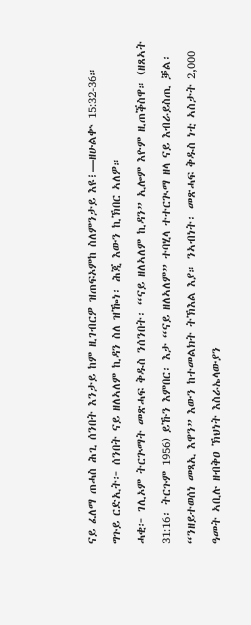ናይ ፈለማ ጠሓስ ሕጊ ሰንበት እንታይ ከም ዚገብርዎ ዝጠፍኦምከ ስለምንታይ እዩ፧—ዘሁልቍ 15:32-36።
ግጉይ ርድኢት፦ ሰንበት ናይ ዘለኣለም ኪዳን ስለ ዝዀነ፡ ሕጂ እውን ኪኽበር ኣለዎ።
ሓቂ፦ ገሊኦም ትርጕማት መጽሓፍ ቅዱስ ንሰንበት፡ “ናይ ዘለኣለም ኪዳን” ኢሎም እዮም ዚጠቕስዋ። (ዘጸኣት 31:16፡ ትርጉም 1956) ይኹን እምበር፡ እታ “ናይ ዘለኣለም” ተባሂላ ተተርጒማ ዘላ ናይ እብራይስጢ ቓል፡ “ንዘይተወሰነ መጻኢ እዋን” እውን ከተመልክት ትኽእል እያ። ንኣብነት፡ መጽሓፍ ቅዱስ ነቲ ኣስታት 2,000 ዓመት ኣቢሉ ዘብቅዐ ኽህነት እስራኤላውያን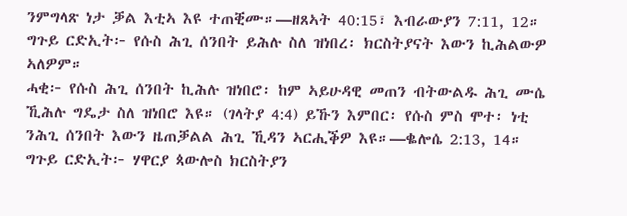ንምግላጽ ነታ ቓል እቲኣ እዩ ተጠቒሙ።—ዘጸኣት 40:15፣ እብራውያን 7:11, 12።
ግጉይ ርድኢት፦ የሱስ ሕጊ ሰንበት ይሕሉ ስለ ዝነበረ፡ ክርስትያናት እውን ኪሕልውዎ ኣለዎም።
ሓቂ፦ የሱስ ሕጊ ሰንበት ኪሕሉ ዝነበሮ፡ ከም ኣይሁዳዊ መጠን ብትውልዱ ሕጊ ሙሴ ኺሕሉ ግዴታ ስለ ዝነበሮ እዩ። (ገላትያ 4:4) ይኹን እምበር፡ የሱስ ምስ ሞተ፡ ነቲ ንሕጊ ሰንበት እውን ዜጠቓልል ሕጊ ኺዳን ኣርሒቕዎ እዩ።—ቈሎሴ 2:13, 14።
ግጉይ ርድኢት፦ ሃዋርያ ጳውሎስ ክርስትያን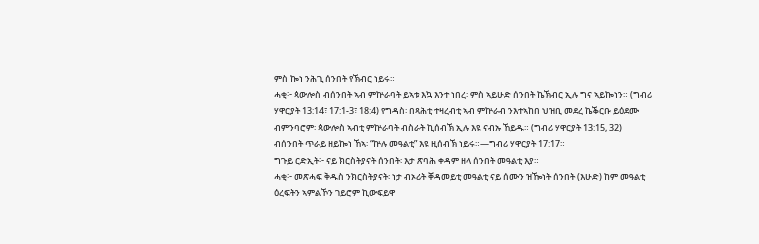ምስ ኰነ ንሕጊ ሰንበት የኽብር ነይሩ።
ሓቂ፦ ጳውሎስ ብሰንበት ኣብ ምኵራባት ይኣቱ እኳ እንተ ነበረ፡ ምስ ኣይሁድ ሰንበት ኬኽብር ኢሉ ግና ኣይኰነን። (ግብሪ ሃዋርያት 13:14፣ 17:1-3፣ 18:4) የግዳስ፡ በጻሕቲ ተዛረብቲ ኣብ ምኵራብ ንእተኣከበ ህዝቢ መደረ ኬቕርቡ ይዕደሙ ብምንባሮም፡ ጳውሎስ ኣብቲ ምኵራባት ብስራት ኪሰብኽ ኢሉ እዩ ናብኡ ኸይዱ። (ግብሪ ሃዋርያት 13:15, 32) ብሰንበት ጥራይ ዘይኰነ ኸኣ፡ “ኵሉ መዓልቲ” እዩ ዚሰብኽ ነይሩ።—ግብሪ ሃዋርያት 17:17።
ግጉይ ርድኢት፦ ናይ ክርስትያናት ሰንበት፡ እታ ጽባሕ ቀዳም ዘላ ሰንበት መዓልቲ እያ።
ሓቂ፦ መጽሓፍ ቅዱስ ንክርስትያናት፡ ነታ ብኦሪት ቐዳመይቲ መዓልቲ ናይ ሰሙን ዝዀነት ሰንበት (እሁድ) ከም መዓልቲ ዕረፍትን ኣምልኾን ገይሮም ኪውፍይዋ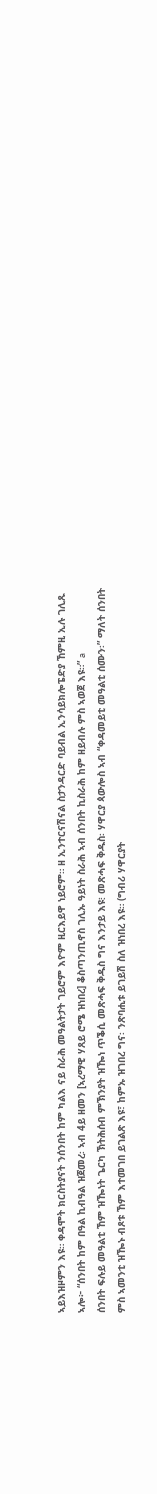ኣይእዝዞምን እዩ። ቀዳሞት ክርስትያናት ንሰንበት ከም ካልእ ናይ ስራሕ መዓልትታት ገይሮም እዮም ዚርእይዋ ነይሮም። ዘ ኢንተርናሽናል ስታንዳርድ ባይብል ኢንሳይክሎፔድያ ኸምዚ ኢሉ ገሊጹ ኣሎ፦ “ሰንበት ከም በዓል ኪብዓል ዝጀመረ፡ ኣብ 4ይ ዘመን [ኣረማዊ ሃጸይ ሮሜ ዝነበረ] ቆስጣንጢኖስ ገሊኡ ዓይነት ስራሕ ኣብ ሰንበት ኪስራሕ ከም ዘይብሉ ምስ ኣወጀ እዩ።” a
ሰንበት ፍሉይ መዓልቲ ኸም ዝዀነት ጌርካ ኽትሕሰብ ምኽንያት ዝዀነ ጥቕሲ መጽሓፍ ቅዱስ ግና እንታይ እዩ፧ መጽሓፍ ቅዱስ፡ ሃዋርያ ጳውሎስ ኣብ “ቀዳመይቲ መዓልቲ ሰሙን፡” ማለት ሰንበት ምስ ኣመንቲ ዝዀኑ ብጾቱ ኸም እተመገበ ይገልጽ እዩ፣ ከምኡ ዝገበረ ግና፡ ንጽባሒቱ ይገይሽ ስለ ዝነበረ እዩ። (ግብሪ ሃዋርያት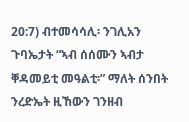20:7) ብተመሳሳሊ፡ ንገሊአን ጉባኤታት “ኣብ ሰሰሙን ኣብታ ቐዳመይቲ መዓልቲ፡” ማለት ሰንበት ንረድኤት ዚኸውን ገንዘብ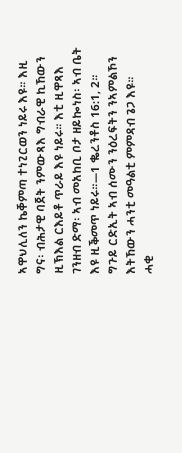ኣዋህሊለን ኬቐምጣ ተነጊርወን ነይሩ እዩ። እዚ ግና፡ ብሕታዊ ባጀት ንምውጻእ ግብራዊ ኪኸውን ዚኽእል ርእይቶ ጥራይ እዩ ነይሩ። እቲ ዚዋጻእ ገንዘብ ድማ፡ ኣብ መአከቢ ቦታ ዘይኰነስ፡ ኣብ ቤት እዩ ዚቕመጥ ነይሩ።—1 ቈረንቶስ 16:1, 2።
ግጉይ ርድኢት ኣብ ሰሙን ንዕረፍትን ንኣምልኾን እትኸውን ሓንቲ መዓልቲ ምምዳብ ጌጋ እዩ።
ሓቂ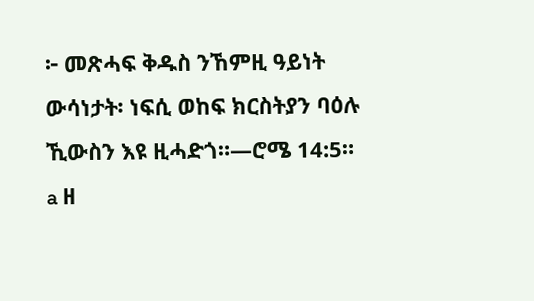፦ መጽሓፍ ቅዱስ ንኸምዚ ዓይነት ውሳነታት፡ ነፍሲ ወከፍ ክርስትያን ባዕሉ ኺውስን እዩ ዚሓድጎ።—ሮሜ 14:5።
a ዘ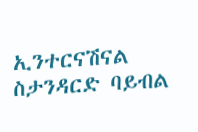ኢንተርናሽናል ስታንዳርድ ባይብል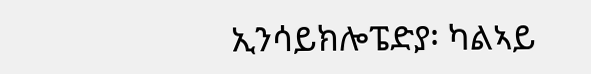ኢንሳይክሎፔድያ፡ ካልኣይ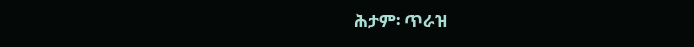ሕታም፡ ጥራዝ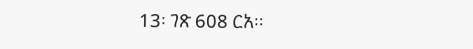13፡ ገጽ 608 ርአ።